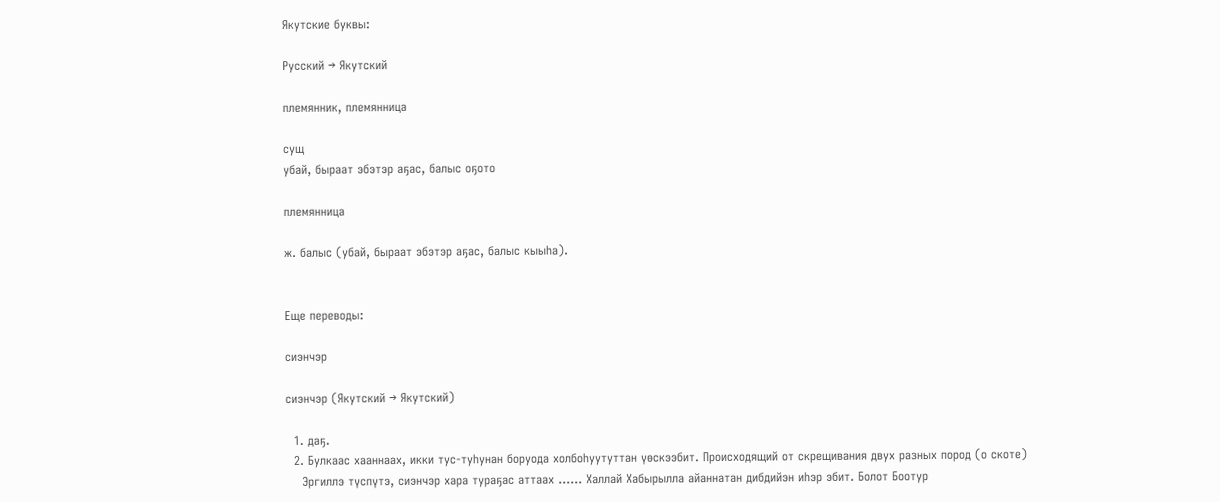Якутские буквы:

Русский → Якутский

племянник, племянница

сущ
убай, быраат эбэтэр аҕас, балыс оҕото

племянница

ж. балыс (убай, быраат эбэтэр аҕас, балыс кыыһа).


Еще переводы:

сиэнчэр

сиэнчэр (Якутский → Якутский)

  1. даҕ.
  2. Булкаас хааннаах, икки тус-туһунан боруода холбоһуутуттан үөскээбит. Происходящий от скрещивания двух разных пород (о скоте)
    Эргиллэ түспүтэ, сиэнчэр хара тураҕас аттаах …… Халлай Хабырылла айаннатан дибдийэн иһэр эбит. Болот Боотур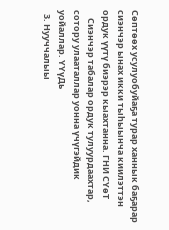Сөптөөх усулуобуйаҕа турар ханнык баҕарар сиэнчэр ынах икки тыһыынча киилэттэн ордук үүтү биэрэр кыахтанна. ГНИ СҮөТ
    Сиэнчэр табалар ордук тулуурдаахтар, сотору улааталлар уонна үчүгэйдик уойаллар. ҮҮүДь
  3. Нууччалыы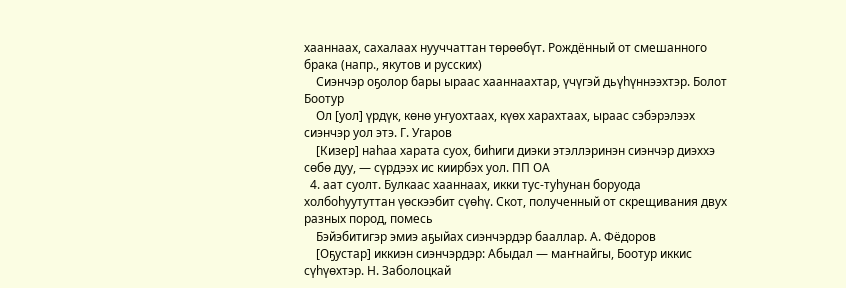хааннаах, сахалаах нууччаттан төрөөбүт. Рождённый от смешанного брака (напр., якутов и русских)
    Сиэнчэр оҕолор бары ыраас хааннаахтар, үчүгэй дьүһүннээхтэр. Болот Боотур
    Ол [уол] үрдүк, көнө уҥуохтаах, күөх харахтаах, ыраас сэбэрэлээх сиэнчэр уол этэ. Г. Угаров
    [Кизер] наһаа харата суох, биһиги диэки этэллэринэн сиэнчэр диэххэ сөбө дуу, — сүрдээх ис киирбэх уол. ПП ОА
  4. аат суолт. Булкаас хааннаах, икки тус-туһунан боруода холбоһуутуттан үөскээбит сүөһү. Скот, полученный от скрещивания двух разных пород, помесь
    Бэйэбитигэр эмиэ аҕыйах сиэнчэрдэр бааллар. А. Фёдоров
    [Оҕустар] иккиэн сиэнчэрдэр: Абыдал — маҥнайгы, Боотур иккис сүһүөхтэр. Н. Заболоцкай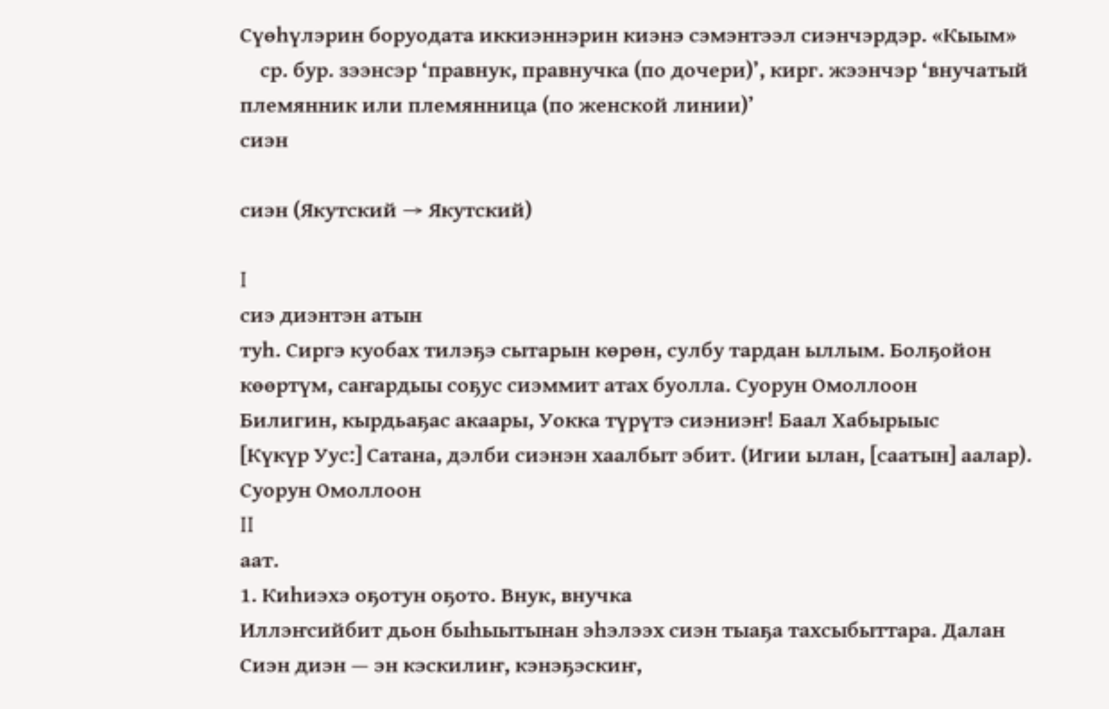Сүөһүлэрин боруодата иккиэннэрин киэнэ сэмэнтээл сиэнчэрдэр. «Кыым»
    ср. бур. зээнсэр ‘правнук, правнучка (по дочери)’, кирг. жээнчэр ‘внучатый племянник или племянница (по женской линии)’
сиэн

сиэн (Якутский → Якутский)

I
сиэ диэнтэн атын
туһ. Сиргэ куобах тилэҕэ сытарын көрөн, сулбу тардан ыллым. Болҕойон көөртүм, саҥардыы соҕус сиэммит атах буолла. Суорун Омоллоон
Билигин, кырдьаҕас акаары, Уокка түрүтэ сиэниэҥ! Баал Хабырыыс
[Күкүр Уус:] Сатана, дэлби сиэнэн хаалбыт эбит. (Игии ылан, [саатын] аалар). Суорун Омоллоон
II
аат.
1. Киһиэхэ оҕотун оҕото. Внук, внучка
Иллэҥсийбит дьон быһыытынан эһэлээх сиэн тыаҕа тахсыбыттара. Далан
Сиэн диэн — эн кэскилиҥ, кэнэҕэскиҥ,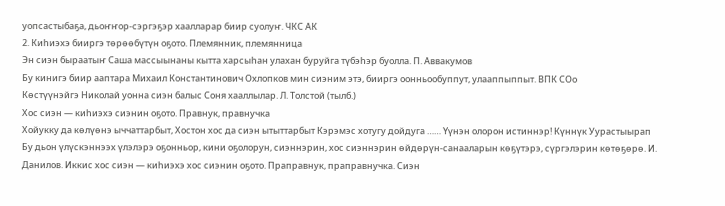уопсастыбаҕа, дьоҥҥор-сэргэҕэр хаалларар биир суолуҥ. ЧКС АК
2. Киһиэхэ бииргэ төрөөбүтүн оҕото. Племянник, племянница
Эн сиэн быраатыҥ Саша массыынаны кытта харсыһан улахан буруйга түбэһэр буолла. П. Аввакумов
Бу кинигэ биир ааптара Михаил Константинович Охлопков мин сиэним этэ, бииргэ оонньообуппут, улааппыппыт. ВПК СОо
Көстүүнэйгэ Николай уонна сиэн балыс Соня хааллылар. Л. Толстой (тылб.)
Хос сиэн — киһиэхэ сиэнин оҕото. Правнук, правнучка
Хойукку да көлүөнэ ыччаттарбыт, Хостон хос да сиэн ытыттарбыт Кэрэмэс хотугу дойдуга …… Үүнэн олорон истиннэр! Күннүк Уурастыырап
Бу дьон үлүскэннээх үлэлэрэ оҕонньор, кини оҕолорун, сиэннэрин, хос сиэннэрин өйдөрүн-санааларын көҕүтэрэ, сүргэлэрин көтөҕөрө. И. Данилов. Иккис хос сиэн — киһиэхэ хос сиэнин оҕото. Праправнук, праправнучка. Сиэн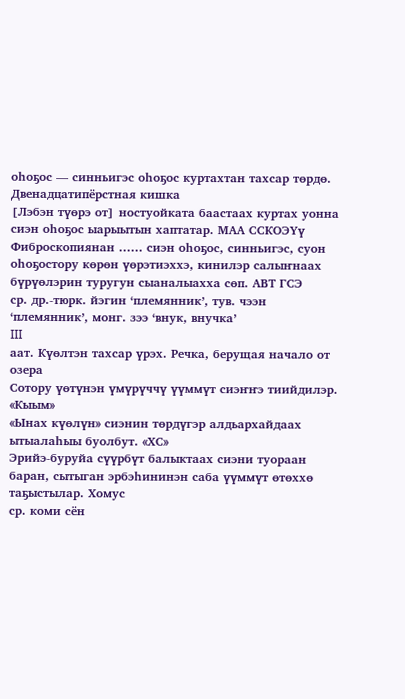оһоҕос — синньигэс оһоҕос куртахтан тахсар төрдө. Двенадцатипёрстная кишка
[Лэбэн түөрэ от] ностуойката баастаах куртах уонна сиэн оһоҕос ыарыытын хаптатар. МАА ССКОЭҮү
Фиброскопиянан …… сиэн оһоҕос, синньигэс, суон оһоҕостору көрөн үөрэтиэххэ, кинилэр салыҥнаах бүрүөлэрин туругун сыаналыахха сөп. АВТ ГСЭ
ср. др.-тюрк. йэгин ‘племянник’, тув. чээн ‘племянник’, монг. зээ ‘внук, внучка’
III
аат. Күөлтэн тахсар үрэх. Речка, берущая начало от озера
Сотору үөтүнэн үмүрүччү үүммүт сиэҥҥэ тиийдилэр. «Кыым»
«Ынах күөлүн» сиэнин төрдүгэр алдьархайдаах ытыалаһыы буолбут. «ХС»
Эрийэ-буруйа сүүрбүт балыктаах сиэни туораан баран, сытыган эрбэһининэн саба үүммүт өтөххө таҕыстылар. Хомус
ср. коми сён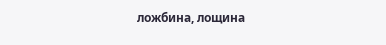ложбина, лощина